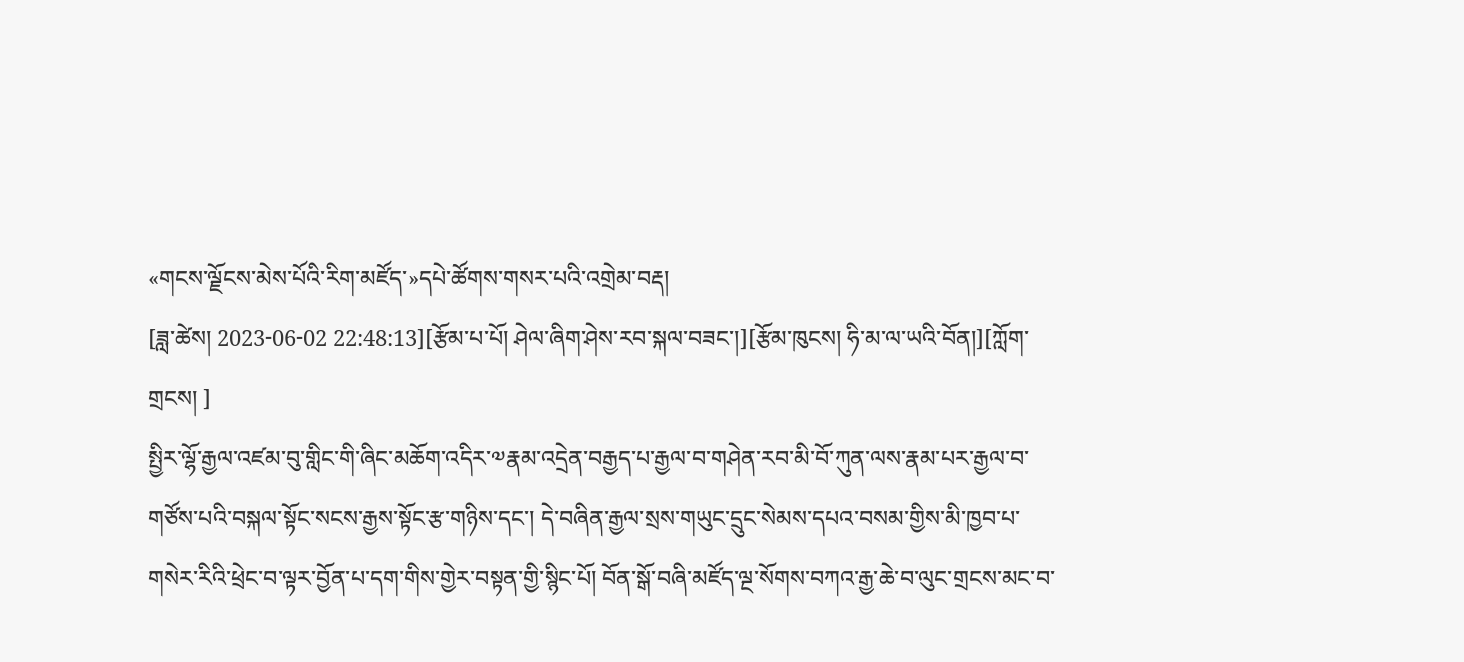«གངས་ལྗོངས་མེས་པོའི་རིག་མཛོད་»དཔེ་ཚོགས་གསར་པའི་འགྲེམ་བརྡ།
[ཟླ་ཚེས། 2023-06-02 22:48:13][རྩོམ་པ་པོ། ཤེལ་ཞིག་ཤེས་རབ་སྐལ་བཟང་།][རྩོམ་ཁུངས། ཧི་མ་ལ་ཡའི་བོན།][ཀློག་གྲངས། ]
སྤྱིར་ལྷོ་རྒྱལ་འཛམ་བུ་གླིང་གི་ཞིང་མཆོག་འདིར་༧རྣམ་འདྲེན་བརྒྱད་པ་རྒྱལ་བ་གཤེན་རབ་མི་བོ་ཀུན་ལས་རྣམ་པར་རྒྱལ་བ་གཙོས་པའི་བསྐལ་སྟོང་སངས་རྒྱས་སྟོང་རྩ་གཉིས་དང་། དེ་བཞིན་རྒྱལ་སྲས་གཡུང་དྲུང་སེམས་དཔའ་བསམ་གྱིས་མི་ཁྱབ་པ་གསེར་རིའི་ཕྲེང་བ་ལྟར་བྱོན་པ་དག་གིས་གྱེར་བསྟན་གྱི་སྙིང་པོ། བོན་སྒོ་བཞི་མཛོད་ལྔ་སོགས་བཀའ་རྒྱ་ཆེ་བ་ལུང་གྲངས་མང་བ་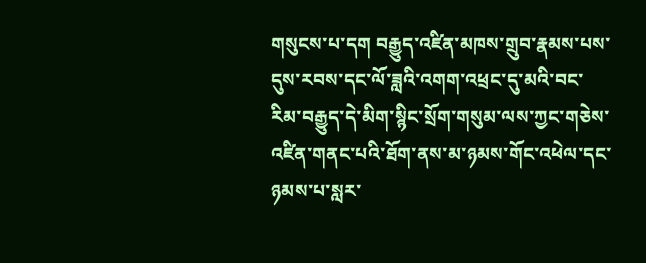གསུངས་པ་དག བརྒྱུད་འཛིན་མཁས་གྲུབ་རྣམས་པས་དུས་རབས་དང་ལོ་ཟླའི་འགག་འཕྲང་དུ་མའི་བང་རིམ་བརྒྱུད་དེ་མིག་སྙིང་སྲོག་གསུམ་ལས་ཀྱང་གཅེས་འཛིན་གནང་པའི་ཐོག་ནས་མ་ཉམས་གོང་འཕེལ་དང་ཉམས་པ་སླར་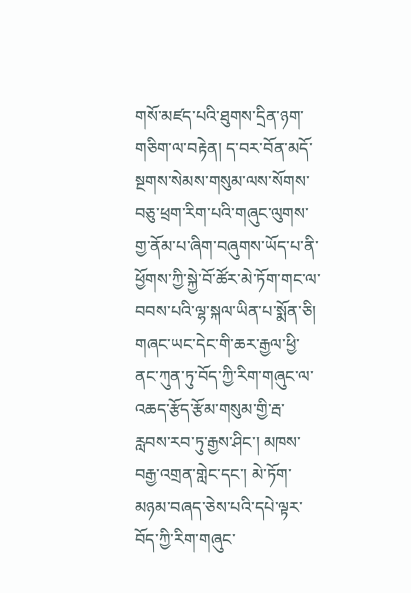གསོ་མཛད་པའི་ཐུགས་དྲིན་ཉག་གཅིག་ལ་བརྟེན། ད་བར་བོན་མདོ་སྔགས་སེམས་གསུམ་ལས་སོགས་བཅུ་ཕྲག་རིག་པའི་གཞུང་ལུགས་གྱ་ནོམ་པ་ཞིག་བཞུགས་ཡོད་པ་ནི་ཕྱོགས་ཀྱི་སྐྱེ་བོ་ཚོར་མེ་ཏོག་གང་ལ་བབས་པའི་ལྷ་སྐལ་ཡིན་པ་སྨོན་ཅི། གཞང་ཡང་དེང་གི་ཆར་རྒྱལ་ཕྱི་ནང་ཀུན་ཏུ་བོད་ཀྱི་རིག་གཞུང་ལ་འཆད་རྩོད་རྩོམ་གསུམ་གྱི་རྦ་རླབས་རབ་ཏུ་རྒྱས་ཤིང་། མཁས་བརྒྱ་འགྲན་གླེང་དང་། མེ་ཏོག་མཉམ་བཞད་ཅེས་པའི་དཔེ་ལྟར་བོད་ཀྱི་རིག་གཞུང་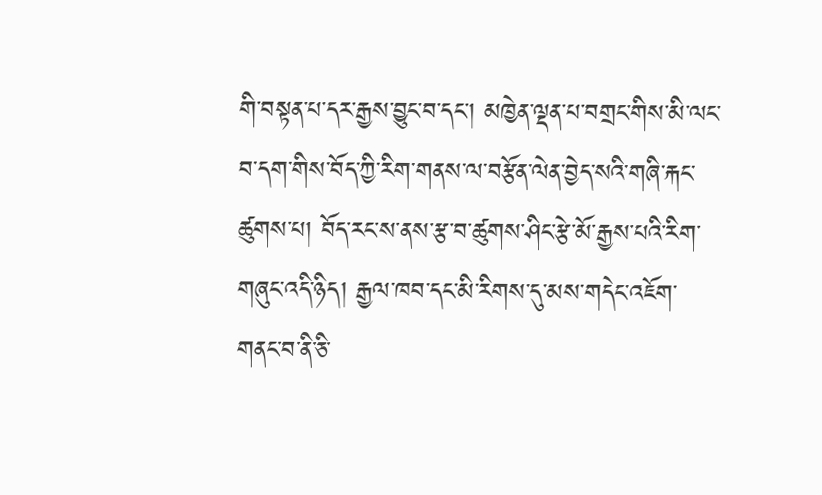གི་བསྟན་པ་དར་རྒྱས་བྱུང་བ་དང་། མཁྱེན་ལྡན་པ་བགྲང་གིས་མི་ལང་བ་དག་གིས་བོད་ཀྱི་རིག་གནས་ལ་བརྩོན་ལེན་བྱེད་སའི་གཞི་རྐང་ཚུགས་པ། བོད་རང་ས་ནས་རྩ་བ་ཚུགས་ཤིང་རྩེ་མོ་རྒྱས་པའི་རིག་གཞུང་འདི་ཉིད། རྒྱལ་ཁབ་དང་མི་རིགས་དུ་མས་གདེང་འཇོག་གནང་བ་ནི་ཅི་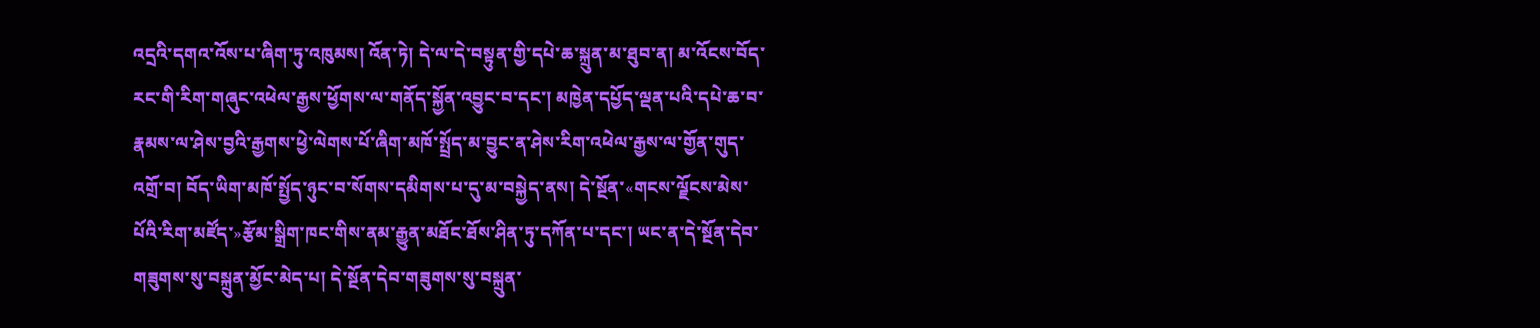འདྲའི་དགའ་འོས་པ་ཞིག་ཏུ་འཁུམས། འོན་ཏེ། དེ་ལ་དེ་བསྟུན་གྱི་དཔེ་ཆ་སྐྲུན་མ་ཐུབ་ན། མ་འོངས་བོད་རང་གི་རིག་གཞུང་འཕེལ་རྒྱས་ཕྱོགས་ལ་གནོད་སྐྱོན་འབྱུང་བ་དང་། མཁྱེན་དཔྱོད་ལྡན་པའི་དཔེ་ཆ་བ་རྣམས་ལ་ཤེས་བྱའི་རྒྱགས་ཕྱེ་ལེགས་པོ་ཞིག་མཁོ་སྤྲོད་མ་བྱུང་ན་ཤེས་རིག་འཕེལ་རྒྱས་ལ་གྱོན་གུད་འགྲོ་བ། བོད་ཡིག་མཁོ་སྤྱོད་ཉུང་བ་སོགས་དམིགས་པ་དུ་མ་བསྐྱེད་ནས། དེ་སྔོན་«གངས་ལྗོངས་མེས་པོའི་རིག་མཛོད་»རྩོམ་སྒྲིག་ཁང་གིས་ནམ་རྒྱུན་མཐོང་ཐོས་ཤིན་ཏུ་དཀོན་པ་དང་། ཡང་ན་དེ་སྔོན་དེབ་གཟུགས་སུ་བསྐྲུན་མྱོང་མེད་པ། དེ་སྔོན་དེབ་གཟུགས་སུ་བསྐྲུན་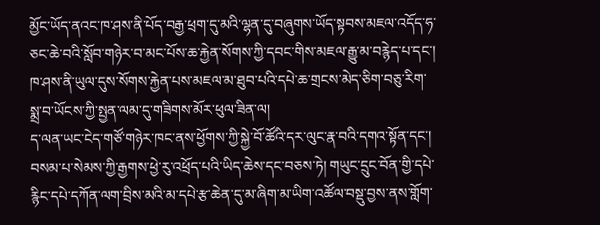མྱོང་ཡོད་ནའང་ཁ་ཤས་ནི་པོད་བརྒྱ་ཕྲག་དུ་མའི་ལྷན་དུ་བཞུགས་ཡོད་སྟབས་མཇལ་འདོད་ཧ་ཅང་ཆེ་བའི་སློབ་གཉེར་བ་མང་པོས་ཆ་རྐྱེན་སོགས་ཀྱི་དབང་གིས་མཇལ་རྒྱུ་མ་བརྙེད་པ་དང་། ཁ་ཤས་ནི་ཡུལ་དུས་སོགས་རྐྱེན་པས་མཇལ་མ་ཐུབ་པའི་དཔེ་ཆ་གྲངས་མེད་ཅིག་བཅུ་རིག་སྨྲ་བ་ཡོངས་ཀྱི་སྤྱན་ལམ་དུ་གཟིགས་མོར་ཕུལ་ཟིན་ལ།
ད་ལན་ཡང་ངེད་གཙོ་གཉེར་ཁང་ནས་ཕྱོགས་ཀྱི་སྐྱེ་བོ་ཚོའི་དར་ལུང་རྣ་བའི་དགའ་སྟོན་དང་། བསམ་པ་སེམས་ཀྱི་རྒྱགས་ཕྱེ་རུ་འཕྲོད་པའི་ཡིད་ཆེས་དང་བཅས་ཏེ། གཡུང་དྲུང་བོན་གྱི་དཔེ་རྙིང་དཔེ་དཀོན་ལག་བྲིས་མའི་མ་དཔེ་རྩ་ཆེན་དུ་མ་ཞིག་མ་ཡིག་འཚོལ་བསྡུ་བྱས་ནས་གློག་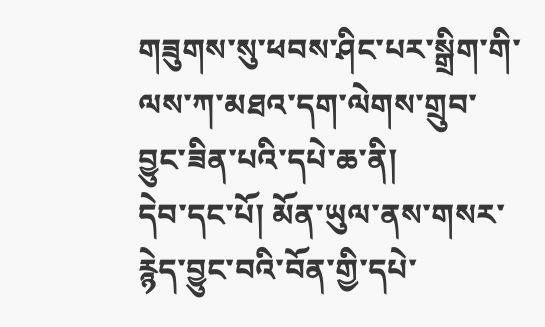གཟུགས་སུ་ཕབས་ཤིང་པར་སྒྲིག་གི་ལས་ཀ་མཐའ་དག་ལེགས་གྲུབ་བྱུང་ཟིན་པའི་དཔེ་ཆ་ནི།
དེབ་དང་པོ། མོན་ཡུལ་ནས་གསར་རྙེད་བྱུང་བའི་བོན་གྱི་དཔེ་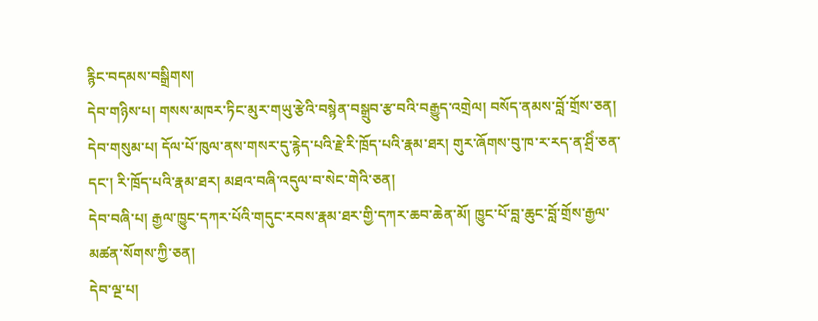རྙིང་བདམས་བསྒྲིགས།
དེབ་གཉིས་པ། གསས་མཁར་ཏིང་མུར་གཡུ་རྩེའི་བསྙེན་བསྒྲུབ་རྩ་བའི་བརྒྱུད་འགྲེལ། བསོད་ནམས་བློ་གྲོས་ཅན།
དེབ་གསུམ་པ། དོལ་པོ་ཁུལ་ནས་གསར་དུ་རྙེད་པའི་རྗེ་རི་ཁྲོད་པའི་རྣམ་ཐར། གུར་ཞོགས་བུ་ཁ་ར་རད་ན་ཤྲིཾ་ཅན་དང་། རི་ཁྲོད་པའི་རྣམ་ཐར། མཐའ་བཞི་འདུལ་བ་སེང་གེའི་ཅན།
དེབ་བཞི་པ། རྒྱལ་ཁྱུང་དཀར་པོའི་གདུང་རབས་རྣམ་ཐར་གྱི་དཀར་ཆབ་ཆེན་མོ། ཁྱུང་པོ་བླ་ཆུང་བློ་གྲོས་རྒྱལ་མཚན་སོགས་ཀྱི་ཅན།
དེབ་ལྔ་པ།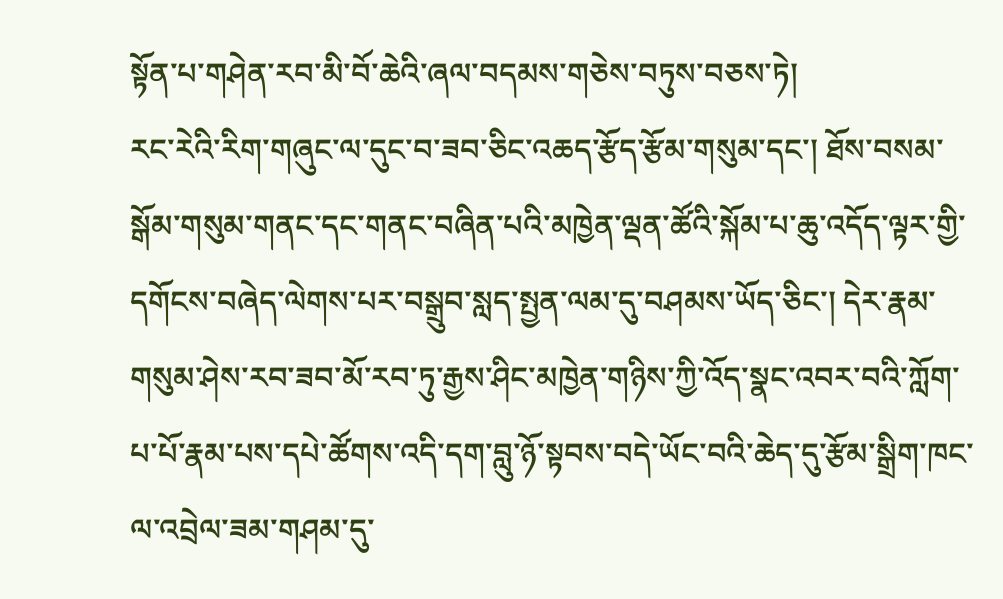སྟོན་པ་གཤེན་རབ་མི་བོ་ཆེའི་ཞལ་བདམས་གཅེས་བཏུས་བཅས་ཏེ།
རང་རེའི་རིག་གཞུང་ལ་དུང་བ་ཟབ་ཅིང་འཆད་རྩོད་རྩོམ་གསུམ་དང་། ཐོས་བསམ་སྒོམ་གསུམ་གནང་དང་གནང་བཞིན་པའི་མཁྱེན་ལྡན་ཚོའི་སྐོམ་པ་ཆུ་འདོད་ལྟར་གྱི་དགོངས་བཞེད་ལེགས་པར་བསྒྲུབ་སླད་སྤྱན་ལམ་དུ་བཤམས་ཡོད་ཅིང་། དེར་རྣམ་གསུམ་ཤེས་རབ་ཟབ་མོ་རབ་ཏུ་རྒྱས་ཤིང་མཁྱེན་གཉིས་ཀྱི་འོད་སྣང་འབར་བའི་ཀློག་པ་པོ་རྣམ་པས་དཔེ་ཚོགས་འདི་དག་བླུ་ཉོ་སྟབས་བདེ་ཡོང་བའི་ཆེད་དུ་རྩོམ་སྒྲིག་ཁང་ལ་འབྲེལ་ཟམ་གཤམ་དུ་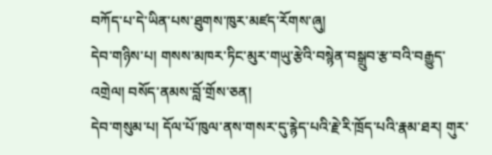བཀོད་པ་དེ་ཡིན་པས་ཐུགས་ཁུར་མཛད་རོགས་ཞུ།
དེབ་གཉིས་པ། གསས་མཁར་ཏིང་མུར་གཡུ་རྩེའི་བསྙེན་བསྒྲུབ་རྩ་བའི་བརྒྱུད་འགྲེལ། བསོད་ནམས་བློ་གྲོས་ཅན།
དེབ་གསུམ་པ། དོལ་པོ་ཁུལ་ནས་གསར་དུ་རྙེད་པའི་རྗེ་རི་ཁྲོད་པའི་རྣམ་ཐར། གུར་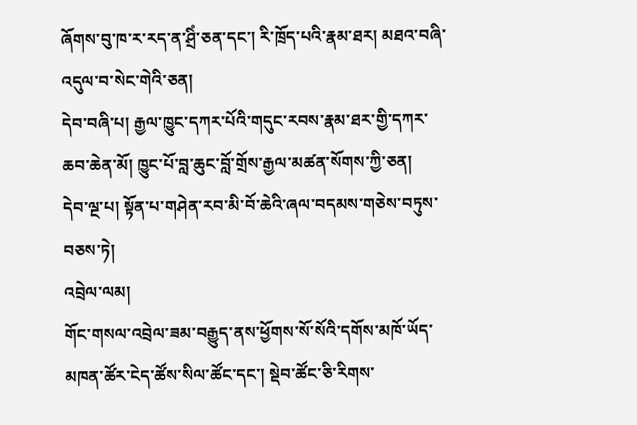ཞོགས་བུ་ཁ་ར་རད་ན་ཤྲིཾ་ཅན་དང་། རི་ཁྲོད་པའི་རྣམ་ཐར། མཐའ་བཞི་འདུལ་བ་སེང་གེའི་ཅན།
དེབ་བཞི་པ། རྒྱལ་ཁྱུང་དཀར་པོའི་གདུང་རབས་རྣམ་ཐར་གྱི་དཀར་ཆབ་ཆེན་མོ། ཁྱུང་པོ་བླ་ཆུང་བློ་གྲོས་རྒྱལ་མཚན་སོགས་ཀྱི་ཅན།
དེབ་ལྔ་པ། སྟོན་པ་གཤེན་རབ་མི་བོ་ཆེའི་ཞལ་བདམས་གཅེས་བཏུས་བཅས་ཏེ།
འབྲེལ་ལམ།
གོང་གསལ་འབྲེལ་ཟམ་བརྒྱུད་ནས་ཕྱོགས་སོ་སོའི་དགོས་མཁོ་ཡོད་མཁན་ཚོར་ངེད་ཚོས་སིལ་ཚོང་དང་། སྡེབ་ཚོང་ཅི་རིགས་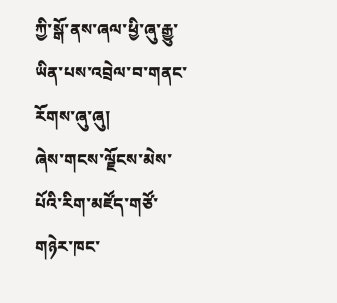ཀྱི་སྒོ་ནས་ཞལ་ཕྱི་ཞུ་རྒྱུ་ཡིན་པས་འབྲེལ་བ་གནང་རོགས་ཞུ་ཞུ།
ཞེས་གངས་ལྗོངས་མེས་པོའི་རིག་མཛོད་གཙོ་གཉེར་ཁང་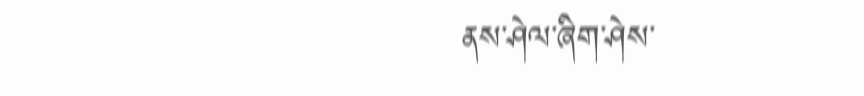ནས་ཤེལ་ཞིག་ཤེས་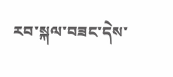རབ་སྐལ་བཟང་དེས་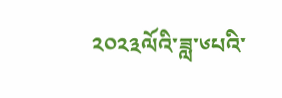༢༠༢༣ལོའི་ཟླ་༦པའི་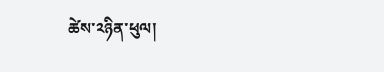ཚེས་༢ཉིན་ཕུལ།